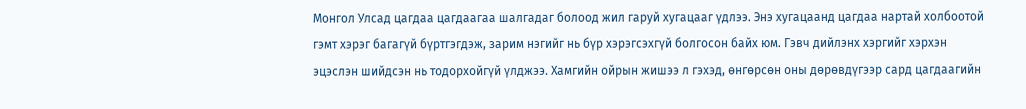Монгол Улсад цагдаа цагдаагаа шалгадаг болоод жил гаруй хугацааг үдлээ. Энэ хугацаанд цагдаа нартай холбоотой гэмт хэрэг багагүй бүртгэгдэж, зарим нэгийг нь бүр хэрэгсэхгүй болгосон байх юм. Гэвч дийлэнх хэргийг хэрхэн эцэслэн шийдсэн нь тодорхойгүй үлджээ. Хамгийн ойрын жишээ л гэхэд, өнгөрсөн оны дөрөвдүгээр сард цагдаагийн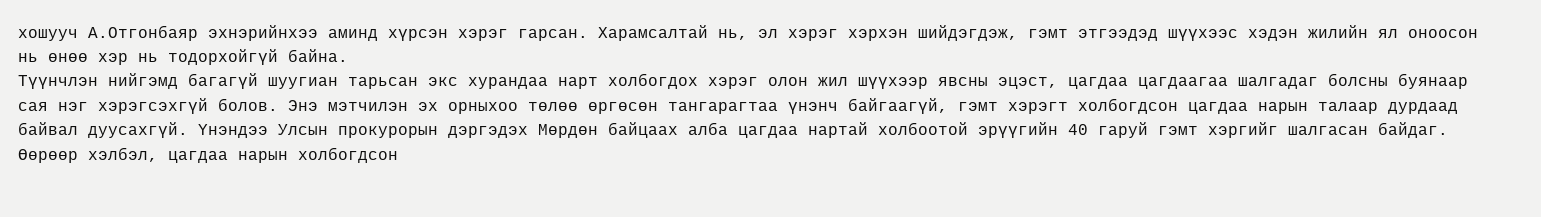хошууч А.Отгонбаяр эхнэрийнхээ аминд хүрсэн хэрэг гарсан. Харамсалтай нь, эл хэрэг хэрхэн шийдэгдэж, гэмт этгээдэд шүүхээс хэдэн жилийн ял оноосон нь өнөө хэр нь тодорхойгүй байна.
Түүнчлэн нийгэмд багагүй шуугиан тарьсан экс хурандаа нарт холбогдох хэрэг олон жил шүүхээр явсны эцэст, цагдаа цагдаагаа шалгадаг болсны буянаар сая нэг хэрэгсэхгүй болов. Энэ мэтчилэн эх орныхоо төлөө өргөсөн тангарагтаа үнэнч байгаагүй, гэмт хэрэгт холбогдсон цагдаа нарын талаар дурдаад байвал дуусахгүй. Үнэндээ Улсын прокурорын дэргэдэх Мөрдөн байцаах алба цагдаа нартай холбоотой эрүүгийн 40 гаруй гэмт хэргийг шалгасан байдаг. Өөрөөр хэлбэл, цагдаа нарын холбогдсон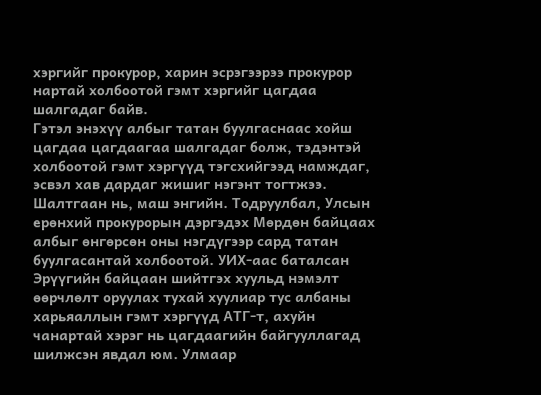хэргийг прокурор, харин эсрэгээрээ прокурор нартай холбоотой гэмт хэргийг цагдаа шалгадаг байв.
Гэтэл энэхүү албыг татан буулгаснаас хойш цагдаа цагдаагаа шалгадаг болж, тэдэнтэй холбоотой гэмт хэргүүд тэгсхийгээд намждаг, эсвэл хав дардаг жишиг нэгэнт тогтжээ. Шалтгаан нь, маш энгийн. Тодруулбал, Улсын ерөнхий прокурорын дэргэдэх Мөрдөн байцаах албыг өнгөрсөн оны нэгдүгээр сард татан буулгасантай холбоотой. УИХ-аас баталсан Эрүүгийн байцаан шийтгэх хуульд нэмэлт өөрчлөлт оруулах тухай хуулиар тус албаны харьяаллын гэмт хэргүүд АТГ-т, ахуйн чанартай хэрэг нь цагдаагийн байгууллагад шилжсэн явдал юм. Улмаар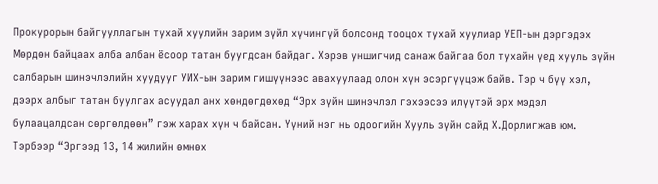Прокурорын байгууллагын тухай хуулийн зарим зүйл хүчингүй болсонд тооцох тухай хуулиар УЕП-ын дэргэдэх Мөрдөн байцаах алба албан ёсоор татан буугдсан байдаг. Хэрэв уншигчид санаж байгаа бол тухайн үед хууль зүйн салбарын шинэчлэлийн хуудууг УИХ-ын зарим гишүүнээс авахуулаад олон хүн эсэргүүцэж байв. Тэр ч бүү хэл, дээрх албыг татан буулгах асуудал анх хөндөгдөхөд “Эрх зүйн шинэчлэл гэхээсээ илүүтэй эрх мэдэл булаацалдсан сөргөлдөөн” гэж харах хүн ч байсан. Үүний нэг нь одоогийн Хууль зүйн сайд Х.Дорлигжав юм. Тэрбээр “Эргээд 13, 14 жилийн өмнөх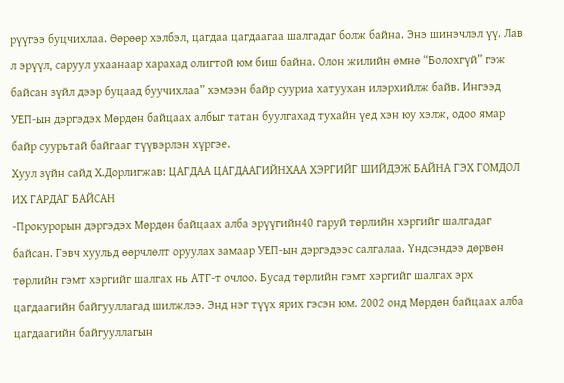рүүгээ буцчихлаа. Өөрөөр хэлбэл, цагдаа цагдаагаа шалгадаг болж байна. Энэ шинэчлэл үү. Лав л эрүүл, саруул ухаанаар харахад олигтой юм биш байна. Олон жилийн өмнө “Болохгүй” гэж байсан зүйл дээр буцаад буучихлаа” хэмээн байр сууриа хатуухан илэрхийлж байв. Ингээд УЕП-ын дэргэдэх Мөрдөн байцаах албыг татан буулгахад тухайн үед хэн юу хэлж, одоо ямар байр суурьтай байгааг түүвэрлэн хүргэе.
Хуул зүйн сайд Х.Дорлигжав: ЦАГДАА ЦАГДААГИЙНХАА ХЭРГИЙГ ШИЙДЭЖ БАЙНА ГЭХ ГОМДОЛ ИХ ГАРДАГ БАЙСАН
-Прокурорын дэргэдэх Мөрдөн байцаах алба эрүүгийн40 гаруй төрлийн хэргийг шалгадаг байсан. Гэвч хуульд өөрчлөлт оруулах замаар УЕП-ын дэргэдээс салгалаа. Үндсэндээ дөрвөн төрлийн гэмт хэргийг шалгах нь АТГ-т очлоо. Бусад төрлийн гэмт хэргийг шалгах эрх цагдаагийн байгууллагад шилжлээ. Энд нэг түүх ярих гэсэн юм. 2002 онд Мөрдөн байцаах алба цагдаагийн байгууллагын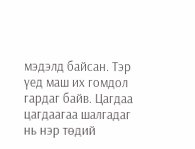мэдэлд байсан. Тэр үед маш их гомдол гардаг байв. Цагдаа цагдаагаа шалгадаг нь нэр төдий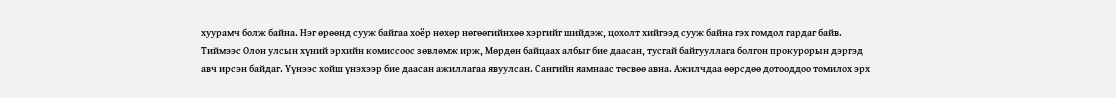хуурамч болж байна. Нэг өрөөнд сууж байгаа хоёр нөхөр нөгөөгийнхөө хэргийг шийдэж, цохолт хийгээд сууж байна гэх гомдол гардаг байв. Тиймээс Олон улсын хүний эрхийн комиссоос зөвлөмж ирж, Мөрдөн байцаах албыг бие даасан, тусгай байгууллага болгон прокурорын дэргэд авч ирсэн байдаг. Үүнээс хойш үнэхээр бие даасан ажиллагаа явуулсан. Сангийн яамнаас төсвөө авна. Ажилчдаа өөрсдөө дотооддоо томилох эрх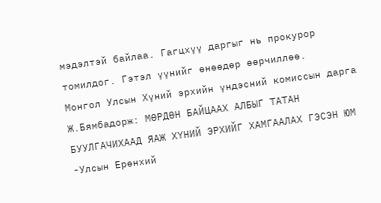мэдэлтэй байлаа. Гагцхүү даргыг нь прокурор томилдог. Гэтэл үүнийг өнөөдөр өөрчиллөө.
Монгол Улсын Хүний эрхийн үндэсний комиссын дарга Ж.Бямбадорж: МӨРДӨН БАЙЦААХ АЛБЫГ ТАТАН БУУЛГАЧИХААД ЯАЖ ХҮНИЙ ЭРХИЙГ ХАМГААЛАХ ГЭСЭН ЮМ
-Улсын Ерөнхий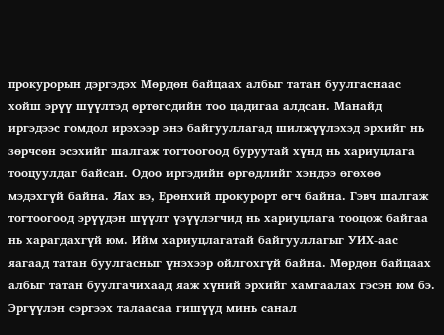прокурорын дэргэдэх Мөрдөн байцаах албыг татан буулгаснаас хойш эрүү шүүлтэд өртөгсдийн тоо цадигаа алдсан. Манайд иргэдээс гомдол ирэхээр энэ байгууллагад шилжүүлэхэд эрхийг нь зөрчсөн эсэхийг шалгаж тогтоогоод буруутай хүнд нь хариуцлага тооцуулдаг байсан. Одоо иргэдийн өргөдлийг хэндээ өгөхөө мэдэхгүй байна. Яах вэ, Ерөнхий прокурорт өгч байна. Гэвч шалгаж тогтоогоод эрүүдэн шүүлт үзүүлэгчид нь хариуцлага тооцож байгаа нь харагдахгүй юм. Ийм хариуцлагатай байгууллагыг УИХ-аас яагаад татан буулгасныг үнэхээр ойлгохгүй байна. Мөрдөн байцаах албыг татан буулгачихаад яаж хүний эрхийг хамгаалах гэсэн юм бэ. Эргүүлэн сэргээх талаасаа гишүүд минь санал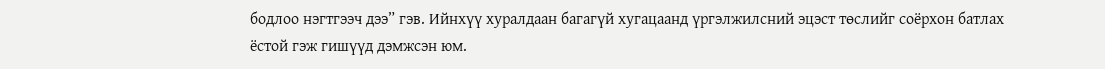бодлоо нэгтгээч дээ” гэв. Ийнхүү хуралдаан багагүй хугацаанд үргэлжилсний эцэст төслийг соёрхон батлах ёстой гэж гишүүд дэмжсэн юм.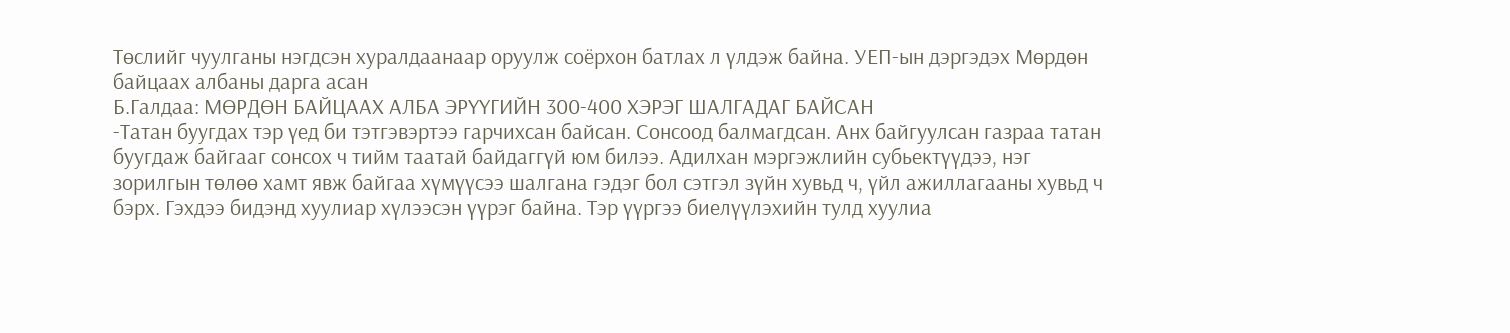Төслийг чуулганы нэгдсэн хуралдаанаар оруулж соёрхон батлах л үлдэж байна. УЕП-ын дэргэдэх Мөрдөн байцаах албаны дарга асан
Б.Галдаа: МӨРДӨН БАЙЦААХ АЛБА ЭРҮҮГИЙН 300-400 ХЭРЭГ ШАЛГАДАГ БАЙСАН
-Татан буугдах тэр үед би тэтгэвэртээ гарчихсан байсан. Сонсоод балмагдсан. Анх байгуулсан газраа татан буугдаж байгааг сонсох ч тийм таатай байдаггүй юм билээ. Адилхан мэргэжлийн субьектүүдээ, нэг зорилгын төлөө хамт явж байгаа хүмүүсээ шалгана гэдэг бол сэтгэл зүйн хувьд ч, үйл ажиллагааны хувьд ч бэрх. Гэхдээ бидэнд хуулиар хүлээсэн үүрэг байна. Тэр үүргээ биелүүлэхийн тулд хуулиа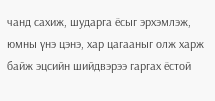чанд сахиж, шударга ёсыг эрхэмлэж, юмны үнэ цэнэ, хар цагааныг олж харж байж эцсийн шийдвэрээ гаргах ёстой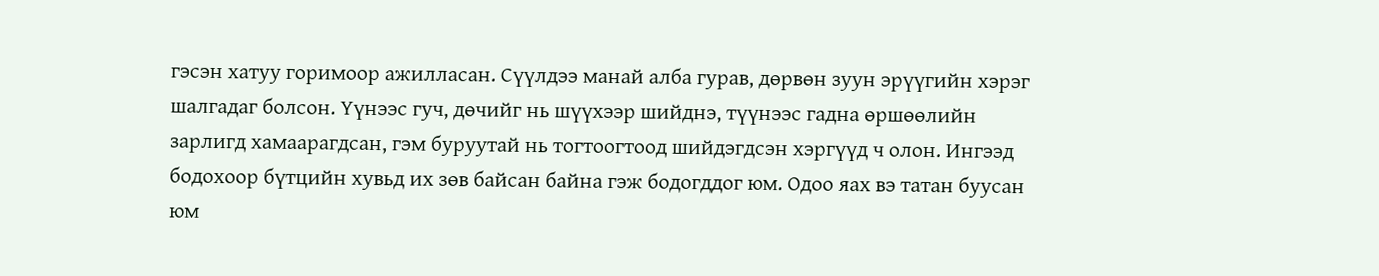гэсэн хатуу горимоор ажилласан. Сүүлдээ манай алба гурав, дөрвөн зуун эрүүгийн хэрэг шалгадаг болсон. Үүнээс гуч, дөчийг нь шүүхээр шийднэ, түүнээс гадна өршөөлийн зарлигд хамаарагдсан, гэм буруутай нь тогтоогтоод шийдэгдсэн хэргүүд ч олон. Ингээд бодохоор бүтцийн хувьд их зөв байсан байна гэж бодогддог юм. Одоо яах вэ татан буусан юм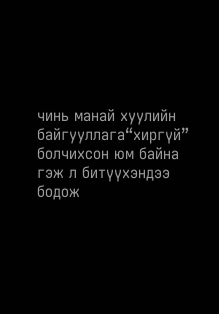чинь манай хуулийн байгууллага“хиргүй” болчихсон юм байна гэж л битүүхэндээ бодож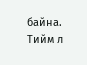байна. Тийм л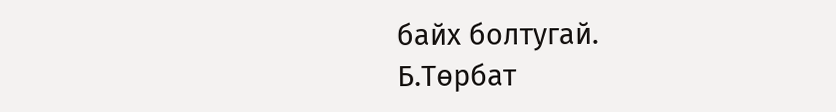байх болтугай.
Б.Төрбат